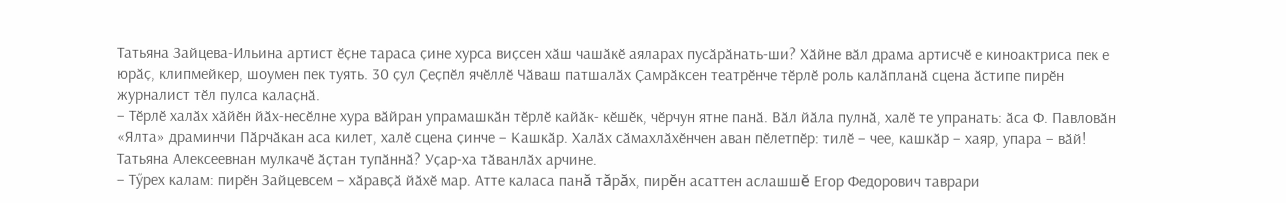Татьяна Зайцева-Ильина артист ӗҫне тараса ҫине хурса виҫсен хӑш чашӑкӗ аяларах пусӑрӑнать-ши? Хӑйне вӑл драма артисчӗ е киноактриса пек е юрӑҫ, клипмейкер, шоумен пек туять. 30 ҫул Ҫеҫпӗл ячӗллӗ Чӑваш патшалӑх Ҫамрӑксен театрӗнче тӗрлӗ роль калӑпланӑ сцена ӑстипе пирӗн журналист тӗл пулса калаҫнӑ.
– Тӗрлӗ халӑх хӑйӗн йӑх-несӗлне хура вӑйран упрамашкӑн тӗрлӗ кайӑк- кӗшӗк, чӗрчун ятне панӑ. Вӑл йӑла пулнӑ, халӗ те упранать: ӑса Ф. Павловӑн «Ялта» драминчи Пӑрчӑкан аса килет, халӗ сцена ҫинче – Кашкӑр. Халӑх сӑмахлӑхӗнчен аван пӗлетпӗр: тилӗ – чее, кашкӑр – хаяр, упара – вӑй! Татьяна Алексеевнан мулкачӗ ӑҫтан тупӑннӑ? Уҫар-ха тӑванлӑх арчине.
– Тӳрех калам: пирӗн Зайцевсем – хӑравҫӑ йӑхӗ мар. Атте каласа панă тăрăх, пирĕн асаттен аслашшĕ Егор Федорович таврари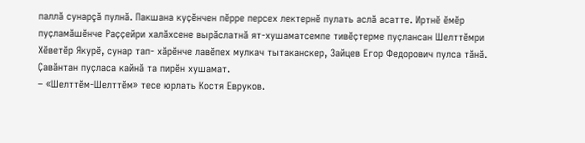паллӑ сунарçă пулнă. Пакшана куҫӗнчен пӗрре персех лектернӗ пулать аслӑ асатте. Иртнӗ ӗмӗр пуҫламӑшӗнче Раҫҫейри халӑхсене вырӑслатнӑ ят-хушаматсемпе тивӗҫтерме пуҫлансан Шелттӗмри Хӗветӗр Якурӗ, сунар тап- хӑрӗнче лавӗпех мулкач тытаканскер, Зайцев Егор Федорович пулса тӑнӑ. Ҫавӑнтан пуҫласа кайнӑ та пирӗн хушамат.
– «Шелттӗм-Шелттӗм» тесе юрлать Костя Евруков.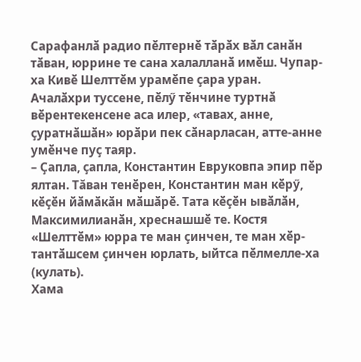Сарафанлӑ радио пӗлтернӗ тӑрӑх вӑл санӑн тӑван, юррине те сана халалланӑ имӗш. Чупар-ха Кивӗ Шелттӗм урамӗпе ҫара уран. Ачалӑхри туссене, пӗлӳ тӗнчине туртнӑ вӗрентекенсене аса илер, «тавах, анне, ҫуратнӑшӑн» юрӑри пек сӑнарласан, атте-анне умӗнче пуҫ таяр.
– Ҫапла, ҫапла, Константин Евруковпа эпир пӗр ялтан. Тăван тенӗрен, Константин ман кӗрӳ, кӗҫӗн йӑмӑкӑн мӑшӑрӗ. Тата кӗҫӗн ывӑлӑн, Максимилианӑн, хреснашшӗ те. Костя «Шелттӗм» юрра те ман ҫинчен, те ман хӗр-тантӑшсем ҫинчен юрлать, ыйтса пӗлмелле-ха (кулать).
Хама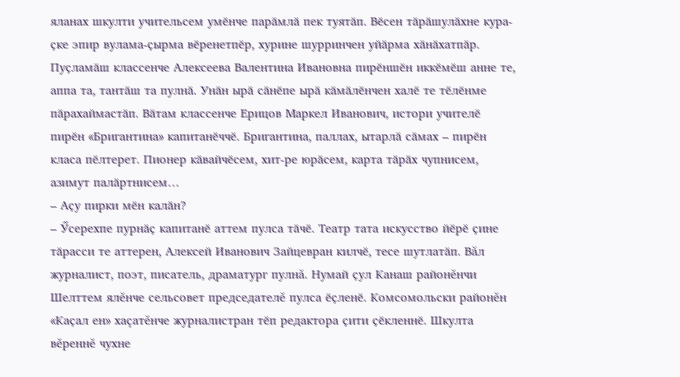яланах шкулти учительсем умӗнче парӑмлӑ пек туятӑп. Вӗсен тӑрӑшулӑхне кура-ҫке эпир вулама-ҫырма вӗренетпӗр, хурине шурринчен уйӑрма хӑнӑхатпӑр. Пуҫламӑш классенче Алексеева Валентина Ивановна пирӗншӗн иккӗмӗш анне те, аппа та, тантӑш та пулнӑ. Унӑн ырӑ сӑнӗпе ырӑ кӑмӑлӗнчен халӗ те тӗлӗнме пӑрахаймастӑп. Вӑтам классенче Ерицов Маркел Иванович, истори учителӗ пирӗн «Бригантина» капитанӗччӗ. Бригантина, паллах, ытарлӑ сӑмах – пирӗн класа пӗлтерет. Пионер кӑвайчӗсем, хит-ре юрӑсем, карта тӑрӑх чупнисем, азимут палӑртнисем…
– Аҫу пирки мӗн калӑн?
– Ӳсерехпе пурнӑҫ капитанӗ аттем пулса тӑчӗ. Театр тата искусство йӗрӗ ҫине тӑрасси те аттерен, Алексей Иванович Зайцевран килчӗ, тесе шутлатӑп. Вăл журналист, поэт, писатель, драматург пулнă. Нумай ҫул Канаш районĕнчи Шелттем ялĕнче сельсовет председателĕ пулса ӗҫленӗ. Комсомольски районĕн «Каҫал ен» хаçатĕнче журналистран тӗп редактора ҫити ҫӗкленнӗ. Шкулта вĕреннĕ чухне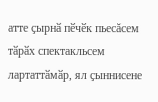атте ҫырнӑ пӗчӗк пьесăсем тӑрӑх спектакльсем лартаттӑмӑр, ял ҫыннисене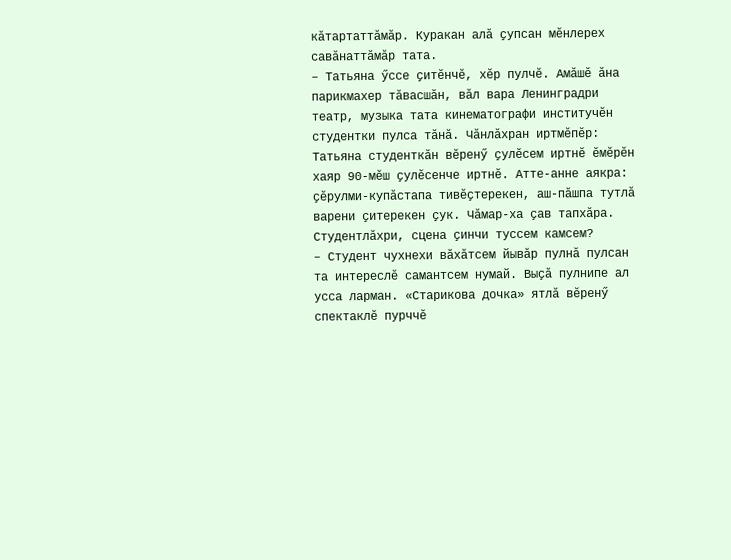кӑтартаттӑмӑр. Куракан алӑ ҫупсан мӗнлерех савӑнаттӑмӑр тата.
– Татьяна ӳссе ҫитӗнчӗ, хӗр пулчӗ. Амӑшӗ ӑна парикмахер тӑвасшӑн, вӑл вара Ленинградри театр, музыка тата кинематографи институчӗн студентки пулса тӑнӑ. Чӑнлӑхран иртмӗпӗр: Татьяна студенткӑн вӗренӳ ҫулӗсем иртнӗ ӗмӗрӗн хаяр 90-мӗш ҫулӗсенче иртнӗ. Атте-анне аякра: ҫӗрулми-купӑстапа тивӗҫтерекен, аш-пӑшпа тутлӑ варени ҫитерекен ҫук. Чӑмар-ха ҫав тапхӑра. Студентлӑхри, сцена ҫинчи туссем камсем?
– Студент чухнехи вăхăтсем йывăр пулнă пулсан та интереслĕ самантсем нумай. Выҫӑ пулнипе ал усса ларман. «Старикова дочка» ятлă вĕренӳ спектаклӗ пурччӗ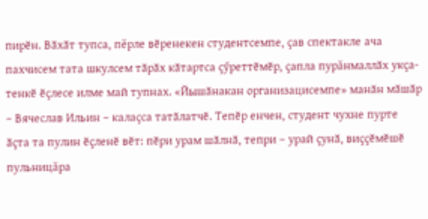пирӗн. Вӑхӑт тупса, пĕрле вӗренекен студентсемпе, ҫав спектакле ача пахчисем тата шкулсем тӑрӑх кӑтартса ҫӳреттӗмӗр, ҫапла пурăнмаллӑх укҫа-тенкӗ ӗҫлесе илме май тупнах. «Йышӑнакан организацисемпе» манӑн мӑшӑр – Вячеслав Ильин – калаҫса татӑлатчӗ. Тепӗр енчен, студент чухне пурте ӑҫта та пулин ӗҫленӗ вӗт: пӗри урам шӑлнӑ, тепри – урай ҫунӑ, виҫҫӗмӗшӗ пульницăра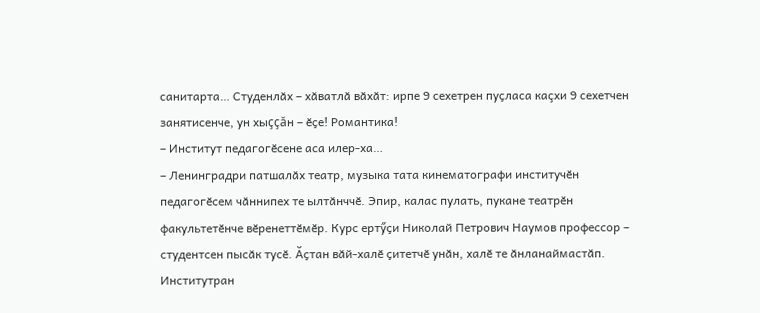санитарта… Студенлӑх – хӑватлӑ вӑхӑт: ирпе 9 сехетрен пуҫласа каçхи 9 сехетчен занятисенче, ун хыççăн – ӗҫе! Романтика!
– Институт педагогӗсене аса илер-ха…
– Ленинградри патшалӑх театр, музыка тата кинематографи институчӗн педагогӗсем чӑннипех те ылтӑнччӗ. Эпир, калас пулать, пукане театрӗн факультетӗнче вӗренеттӗмӗр. Курс ертӳҫи Николай Петрович Наумов профессор – студентсен пысӑк тусӗ. Ӑҫтан вӑй-халӗ ҫитетчӗ унӑн, халӗ те ӑнланаймастӑп. Институтран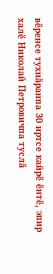вӗренсе тухнӑранпа 30 иртсе кайрӗ ӗнтӗ, эпир халӗ Николай Петровичпа туслӑ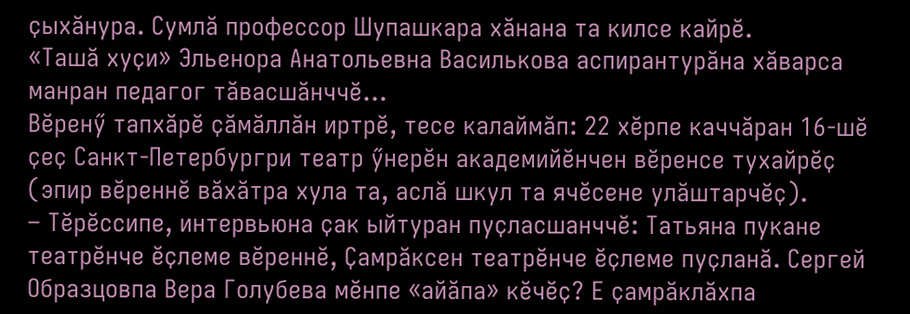ҫыхӑнура. Сумлӑ профессор Шупашкара хӑнана та килсе кайрӗ.
«Ташӑ хуҫи» Эльенора Анатольевна Василькова аспирантурӑна хӑварса манран педагог тӑвасшӑнччӗ…
Вӗренӳ тапхӑрӗ ҫӑмӑллӑн иртрӗ, тесе калаймӑп: 22 хӗрпе каччӑран 16-шӗ ҫеҫ Санкт-Петербургри театр ӳнерӗн академийӗнчен вӗренсе тухайрӗҫ (эпир вӗреннӗ вӑхӑтра хула та, аслӑ шкул та ячӗсене улӑштарчӗҫ).
– Тӗрӗссипе, интервьюна ҫак ыйтуран пуҫласшанччӗ: Татьяна пукане театрӗнче ӗҫлеме вӗреннӗ, Ҫамрӑксен театрӗнче ӗҫлеме пуҫланӑ. Сергей Образцовпа Вера Голубева мӗнпе «айӑпа» кӗчӗҫ? Е ҫамрӑклӑхпа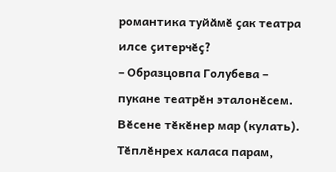романтика туйӑмӗ ҫак театра илсе ҫитерчӗҫ?
– Образцовпа Голубева – пукане театрӗн эталонӗсем. Вӗсене тӗкӗнер мар (кулать). Тӗплӗнрех каласа парам,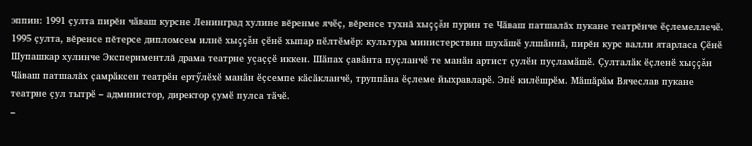эппин: 1991 ҫулта пирĕн чӑваш курсне Ленинград хулине вĕренме ячӗҫ, вĕренсе тухнă хыççăн пурин те Чӑваш патшалăх пукане театрĕнче ӗҫлемеллечӗ. 1995 ҫулта, вĕренсе пĕтерсе дипломсем илнĕ хыççăн ҫӗнӗ хыпар пӗлтӗмӗр: культура министерствин шухӑшӗ улшӑннӑ, пирĕн курс валли ятарласа Ҫӗнӗ Шупашкар хулинче Экспериментлă драма театрне уçаҫҫӗ иккен. Шӑпах ҫавӑнта пуҫланчӗ те манӑн артист ҫулӗн пуҫламӑшӗ. Ҫулталӑк ӗҫленӗ хыççăн Чӑваш патшалăх ҫамрӑксен театрӗн ертӳлӗхӗ манӑн ӗҫсемпе кӑсӑкланчӗ, труппӑна ӗҫлеме йыхравларӗ. Эпӗ килӗшрӗм. Мӑшӑрӑм Вячеслав пукане театрне ҫул тытрӗ – администор, директор ҫумӗ пулса тӑчӗ.
–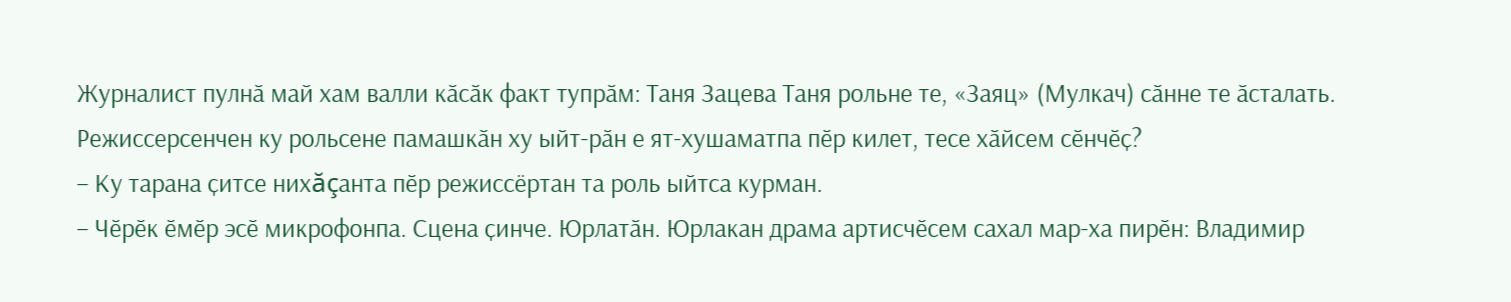Журналист пулнӑ май хам валли кӑсӑк факт тупрӑм: Таня Зацева Таня рольне те, «Заяц» (Мулкач) сӑнне те ӑсталать. Режиссерсенчен ку рольсене памашкӑн ху ыйт-рӑн е ят-хушаматпа пӗр килет, тесе хӑйсем сӗнчӗҫ?
– Ку тарана ҫитсе нихăçанта пӗр режиссёртан та роль ыйтса курман.
– Чӗрӗк ӗмӗр эсӗ микрофонпа. Сцена ҫинче. Юрлатӑн. Юрлакан драма артисчӗсем сахал мар-ха пирӗн: Владимир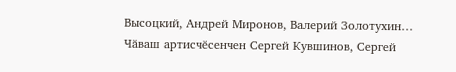Высоцкий, Андрей Миронов, Валерий Золотухин… Чӑваш артисчӗсенчен Сергей Кувшинов, Сергей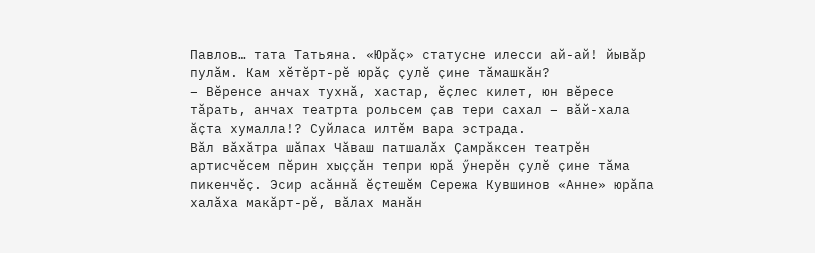Павлов… тата Татьяна. «Юрӑҫ» статусне илесси ай-ай! йывӑр пулӑм. Кам хӗтӗрт-рӗ юрӑҫ ҫулӗ ҫине тӑмашкӑн?
– Вӗренсе анчах тухнă, хастар, ӗҫлес килет, юн вĕресе тăрать, анчах театрта рольсем ҫав тери сахал – вӑй-хала ӑҫта хумалла!? Суйласа илтĕм вара эстрада.
Вӑл вӑхӑтра шӑпах Чӑваш патшалӑх Ҫамрӑксен театрӗн артисчӗсем пӗрин хыҫҫӑн тепри юрӑ ӳнерӗн ҫулӗ ҫине тӑма пикенчӗҫ. Эсир асӑннӑ ӗҫтешӗм Сережа Кувшинов «Анне» юрӑпа халӑха макӑрт-рӗ, вӑлах манӑн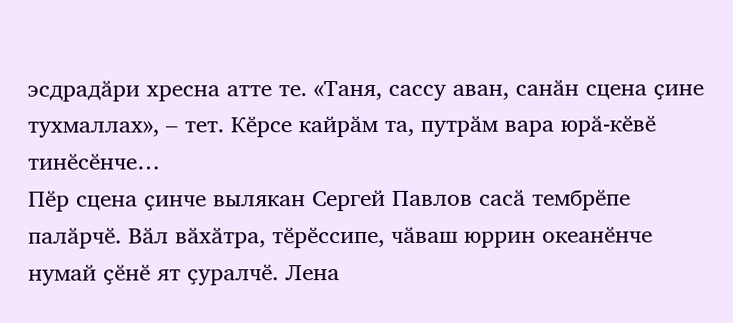эсдрадӑри хресна атте те. «Таня, сассу аван, санӑн сцена ҫине тухмаллах», – тет. Кӗрсе кайрӑм та, путрӑм вара юрӑ-кӗвӗ тинӗсӗнче…
Пӗр сцена ҫинче вылякан Сергей Павлов сасӑ тембрӗпе палӑрчӗ. Вӑл вӑхӑтра, тӗрӗссипе, чӑваш юррин океанӗнче нумай ҫӗнӗ ят ҫуралчӗ. Лена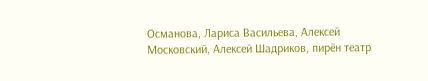Османова, Лариса Васильева, Алексей Московский, Алексей Шадриков, пирӗн театр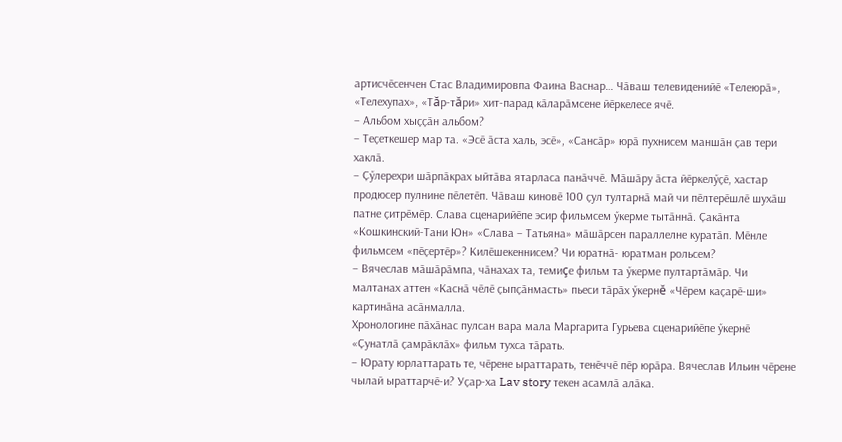артисчӗсенчен Стас Владимировпа Фаина Васнар… Чӑваш телевиденийӗ «Телеюрӑ», «Телехупах», «Тăр-тăри» хит-парад кӑларӑмсене йӗркелесе ячӗ.
– Альбом хыҫҫӑн альбом?
– Теҫеткешер мар та. «Эсӗ ӑста халь, эсӗ», «Сансӑр» юрӑ пухнисем маншӑн ҫав тери хаклӑ.
– Ҫӳлерехри шӑрпӑкрах ыйтӑва ятарласа панӑччӗ. Мӑшӑру ӑста йӗркелӳҫӗ, хастар продюсер пулнине пӗлетӗп. Чӑваш киновӗ 100 ҫул тултарнӑ май чи пӗлтерӗшлӗ шухӑш патне ҫитрӗмӗр. Слава сценарийӗпе эсир фильмсем ӳкерме тытӑннӑ. Ҫакӑнта «Кошкинский-Тани Юн» «Слава – Татьяна» мӑшӑрсен параллелне куратӑп. Мӗнле фильмсем «пӗҫертӗр»? Килӗшекеннисем? Чи юратнӑ- юратман рольсем?
– Вячеслав мӑшӑрӑмпа, чӑнахах та, темиçе фильм та ӳкерме пултартӑмӑр. Чи малтанах аттен «Каснӑ чӗлӗ ҫыпҫӑнмасть» пьеси тӑрӑх ӳкернĕ «Чӗрем каҫарӗ-ши» картинӑна асӑнмалла.
Хронологине пӑхӑнас пулсан вара мала Маргарита Гурьева сценарийӗпе ӳкернӗ «Ҫунатлӑ ҫамрӑклӑх» фильм тухса тӑрать.
– Юрату юрлаттарать те, чӗрене ыраттарать, тенӗччӗ пӗр юрӑра. Вячеслав Ильин чӗрене чылай ыраттарчӗ-и? Уҫар-ха Lav story текен асамлӑ алӑка.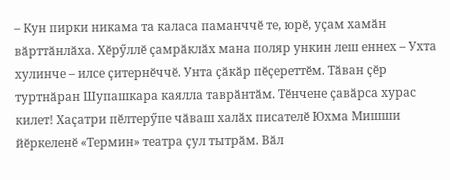– Кун пирки никама та каласа паманччӗ те, юрӗ, уҫам хамӑн вӑрттӑнлӑха. Хӗрӳллӗ ҫамрӑклӑх мана поляр ункин леш еннех – Ухта хулинче – илсе ҫитернӗччӗ. Унта ҫӑкӑр пӗҫереттӗм. Тӑван ҫӗр туртнӑран Шупашкара каялла таврӑнтӑм. Тӗнчене ҫавӑрса хурас килет! Хаҫатри пӗлтерӳпе чӑваш халӑх писателӗ Юхма Мишши йӗркеленӗ «Термин» театра ҫул тытрӑм. Вӑл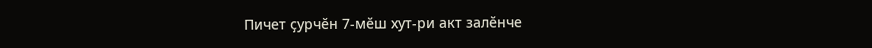Пичет ҫурчӗн 7-мӗш хут-ри акт залӗнче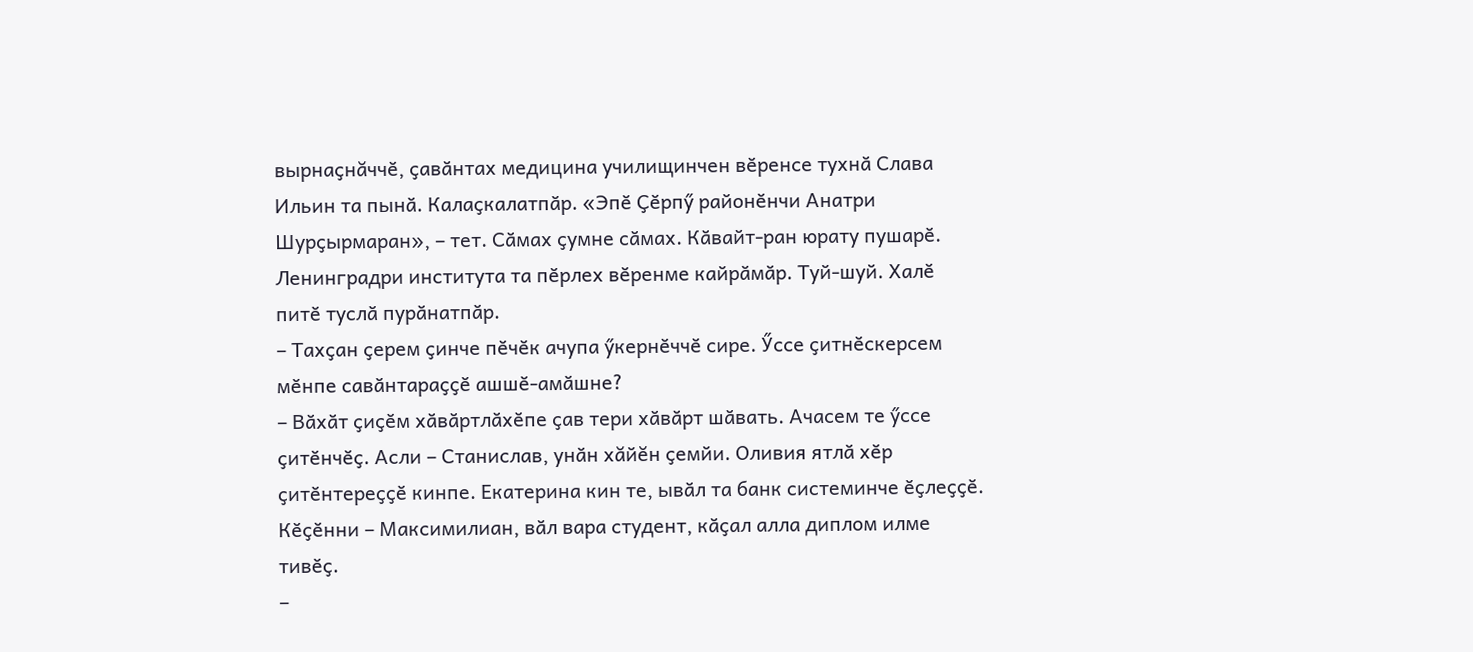вырнаҫнăччӗ, ҫавӑнтах медицина училищинчен вӗренсе тухнӑ Слава Ильин та пынӑ. Калаҫкалатпӑр. «Эпӗ Ҫӗрпӳ районӗнчи Анатри Шурҫырмаран», – тет. Сӑмах ҫумне сӑмах. Кӑвайт-ран юрату пушарӗ. Ленинградри института та пӗрлех вӗренме кайрӑмӑр. Туй-шуй. Халӗ питӗ туслӑ пурӑнатпӑр.
– Тахҫан ҫерем ҫинче пӗчӗк ачупа ӳкернӗччӗ сире. Ӳссе ҫитнӗскерсем мӗнпе савӑнтараҫҫӗ ашшӗ-амӑшне?
– Вӑхӑт ҫиҫӗм хӑвӑртлӑхӗпе ҫав тери хӑвӑрт шӑвать. Ачасем те ӳссе ҫитӗнчӗҫ. Асли – Станислав, унӑн хăйĕн ҫемйи. Оливия ятлӑ хӗр ҫитӗнтереҫҫӗ кинпе. Екатерина кин те, ывӑл та банк системинче ӗҫлеҫҫӗ. Кӗҫӗнни – Максимилиан, вӑл вара студент, кӑҫал алла диплом илме тивӗҫ.
–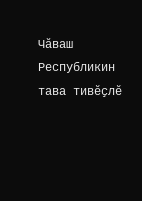Чӑваш Республикин тава тивӗҫлӗ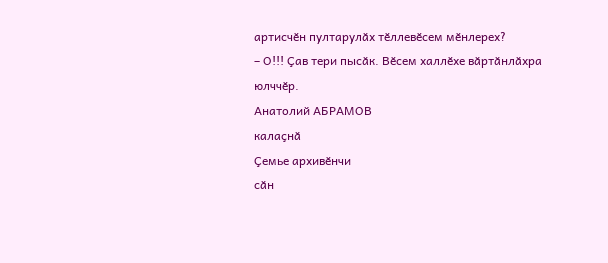артисчӗн пултарулӑх тӗллевӗсем мӗнлерех?
– О!!! Ҫав тери пысӑк. Вӗсем халлӗхе вӑртӑнлӑхра юлччӗр.
Анатолий АБРАМОВ
калаҫнӑ
Ҫемье архивӗнчи
сӑн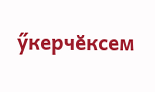ӳкерчӗксем